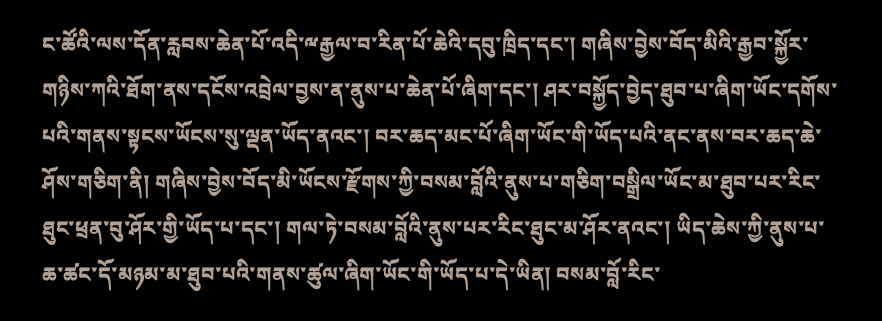ང་ཚོའི་ལས་དོན་རླབས་ཆེན་པོ་འདི་ྋརྒྱལ་བ་རིན་པོ་ཆེའི་དབུ་ཁྲིད་དང་། གཞིས་བྱེས་བོད་མིའི་རྒྱབ་སྐྱོར་གཉིས་ཀའི་ཐོག་ནས་དངོས་འབྲེལ་བྱས་ན་ནུས་པ་ཆེན་པོ་ཞིག་དང་། ཤར་བསྐྱོད་བྱེད་ཐུབ་པ་ཞིག་ཡོང་དགོས་པའི་གནས་སྟངས་ཡོངས་སུ་ལྡན་ཡོད་ནའང་། བར་ཆད་མང་པོ་ཞིག་ཡོང་གི་ཡོད་པའི་ནང་ནས་བར་ཆད་ཆེ་ཤོས་གཅིག་ནི། གཞིས་བྱེས་བོད་མི་ཡོངས་རྫོགས་ཀྱི་བསམ་བློའི་ནུས་པ་གཅིག་བསྒྲིལ་ཡོང་མ་ཐུབ་པར་རིང་ཐུང་ཕྲན་བུ་ཤོར་གྱི་ཡོད་པ་དང་། གལ་ཏེ་བསམ་བློའི་ནུས་པར་རིང་ཐུང་མ་ཤོར་ནའང་། ཡིད་ཆེས་ཀྱི་ནུས་པ་ཆ་ཚང་དོ་མཉམ་མ་ཐུབ་པའི་གནས་ཚུལ་ཞིག་ཡོང་གི་ཡོད་པ་དེ་ཡིན། བསམ་བློ་རིང་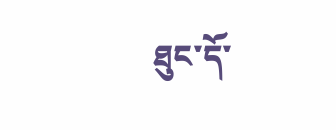ཐུང་དོ་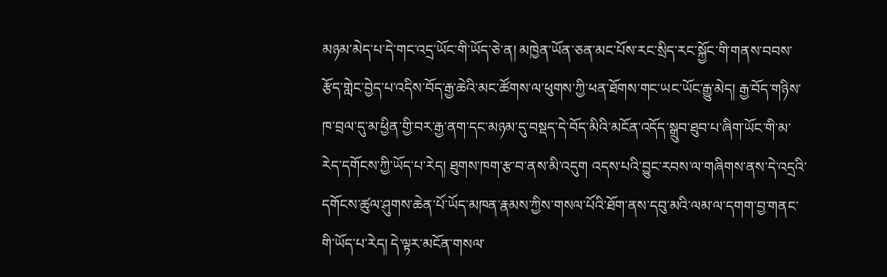མཉམ་མེད་པ་དེ་གང་འདྲ་ཡོང་གི་ཡོད་ཅེ་ན། མཁྱེན་ཡོན་ཅན་མང་པོས་རང་སྲིད་རང་སྐྱོང་གི་གནས་བབས་རྩོད་གླེང་བྱེད་པ་འདིས་བོད་རྒྱ་ཆེའི་མང་ཚོགས་ལ་ཕུགས་ཀྱི་ཕན་ཐོགས་གང་ཡང་ཡོང་རྒྱུ་མེད། རྒྱ་བོད་གཉིས་ཁ་བྲལ་དུ་མ་ཕྱིན་གྱི་བར་རྒྱ་ནག་དང་མཉམ་དུ་བསྡད་དེ་བོད་མིའི་མངོན་འདོད་སྒྲུབ་ཐུབ་པ་ཞིག་ཡོང་གི་མ་རེད་དགོངས་ཀྱི་ཡོད་པ་རེད། ཐུགས་ཁག་རྩ་བ་ནས་མི་འདུག འདས་པའི་བྱུང་རབས་ལ་གཞིགས་ནས་དེ་འདྲའི་དགོངས་ཚུལ་ཤུགས་ཆེན་པོ་ཡོད་མཁན་རྣམས་ཀྱིས་གསལ་པོའི་ཐོག་ནས་དབུ་མའི་ལམ་ལ་དགག་བྱ་གནང་གི་ཡོད་པ་རེད། དེ་ལྟར་མངོན་གསལ་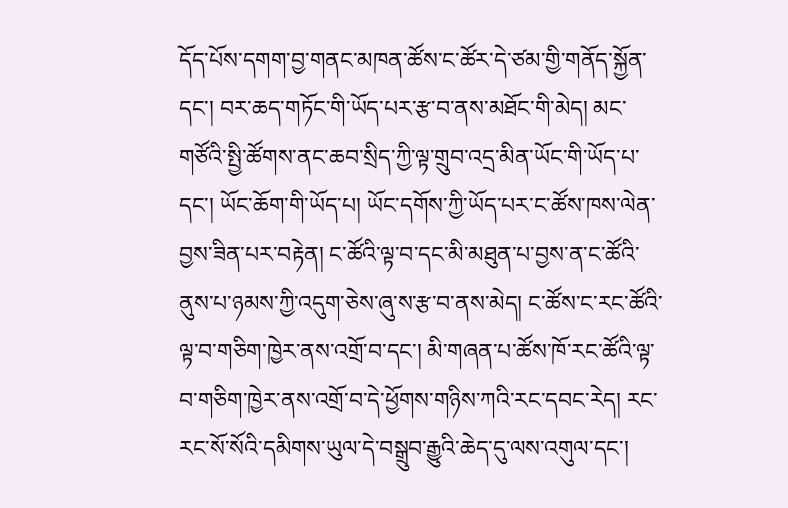དོད་པོས་དགག་བྱ་གནང་མཁན་ཚོས་ང་ཚོར་དེ་ཙམ་གྱི་གནོད་སྐྱོན་དང་། བར་ཆད་གཏོང་གི་ཡོད་པར་རྩ་བ་ནས་མཐོང་གི་མེད། མང་གཙོའི་སྤྱི་ཚོགས་ནང་ཆབ་སྲིད་ཀྱི་ལྟ་གྲུབ་འདྲ་མིན་ཡོང་གི་ཡོད་པ་དང་། ཡོང་ཆོག་གི་ཡོད་པ། ཡོང་དགོས་ཀྱི་ཡོད་པར་ང་ཚོས་ཁས་ལེན་བྱས་ཟིན་པར་བརྟེན། ང་ཚོའི་ལྟ་བ་དང་མི་མཐུན་པ་བྱས་ན་ང་ཚོའི་ནུས་པ་ཉམས་ཀྱི་འདུག་ཅེས་ཞུ་ས་རྩ་བ་ནས་མེད། ང་ཚོས་ང་རང་ཚོའི་ལྟ་བ་གཅིག་ཁྱེར་ནས་འགྲོ་བ་དང་། མི་གཞན་པ་ཚོས་ཁོ་རང་ཚོའི་ལྟ་བ་གཅིག་ཁྱེར་ནས་འགྲོ་བ་དེ་ཕྱོགས་གཉིས་ཀའི་རང་དབང་རེད། རང་རང་སོ་སོའི་དམིགས་ཡུལ་དེ་བསྒྲུབ་རྒྱུའི་ཆེད་དུ་ལས་འགུལ་དང་།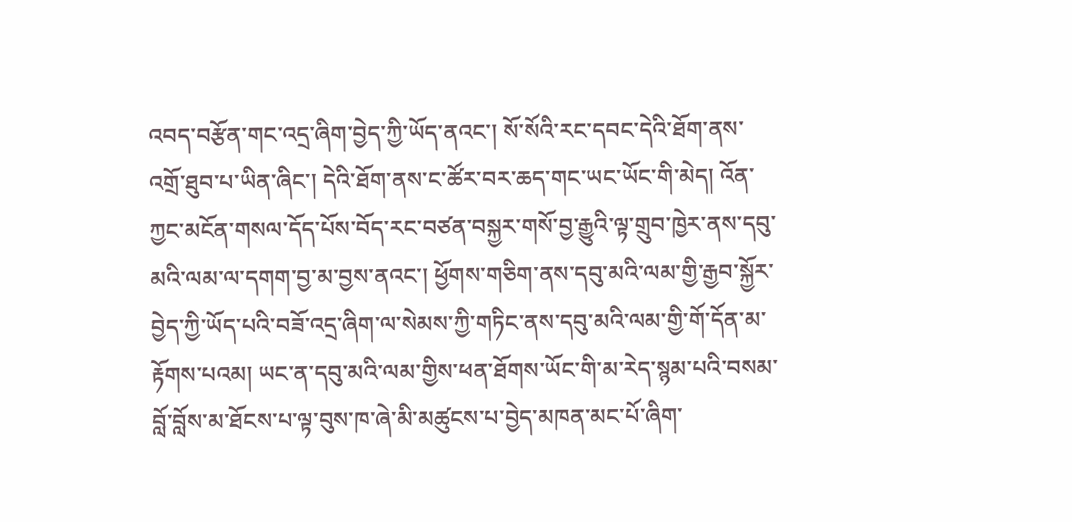འབད་བརྩོན་གང་འདྲ་ཞིག་བྱེད་ཀྱི་ཡོད་ནའང་། སོ་སོའི་རང་དབང་དེའི་ཐོག་ནས་འགྲོ་ཐུབ་པ་ཡིན་ཞིང་། དེའི་ཐོག་ནས་ང་ཚོར་བར་ཆད་གང་ཡང་ཡོང་གི་མེད། འོན་ཀྱང་མངོན་གསལ་དོད་པོས་བོད་རང་བཙན་བསྐྱར་གསོ་བྱ་རྒྱུའི་ལྟ་གྲུབ་ཁྱེར་ནས་དབུ་མའི་ལམ་ལ་དགག་བྱ་མ་བྱས་ནའང་། ཕྱོགས་གཅིག་ནས་དབུ་མའི་ལམ་གྱི་རྒྱབ་སྐྱོར་བྱེད་ཀྱི་ཡོད་པའི་བཟོ་འདྲ་ཞིག་ལ་སེམས་ཀྱི་གཏིང་ནས་དབུ་མའི་ལམ་གྱི་གོ་དོན་མ་རྟོགས་པའམ། ཡང་ན་དབུ་མའི་ལམ་གྱིས་ཕན་ཐོགས་ཡོང་གི་མ་རེད་སྙམ་པའི་བསམ་བློ་བློས་མ་ཐོངས་པ་ལྟ་བུས་ཁ་ཞེ་མི་མཚུངས་པ་བྱེད་མཁན་མང་པོ་ཞིག་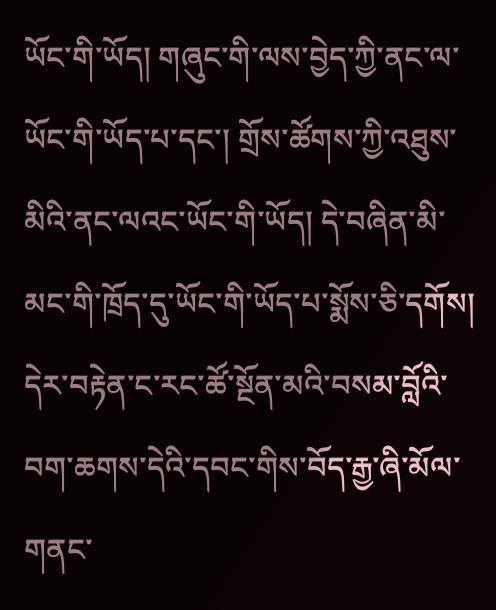ཡོང་གི་ཡོད། གཞུང་གི་ལས་བྱེད་ཀྱི་ནང་ལ་ཡོང་གི་ཡོད་པ་དང་། གྲོས་ཚོགས་ཀྱི་འཐུས་མིའི་ནང་ལའང་ཡོང་གི་ཡོད། དེ་བཞིན་མི་མང་གི་ཁྲོད་དུ་ཡོང་གི་ཡོད་པ་སྨོས་ཅི་དགོས། དེར་བརྟེན་ང་རང་ཚོ་སྔོན་མའི་བསམ་བློའི་བག་ཆགས་དེའི་དབང་གིས་བོད་རྒྱ་ཞི་མོལ་གནང་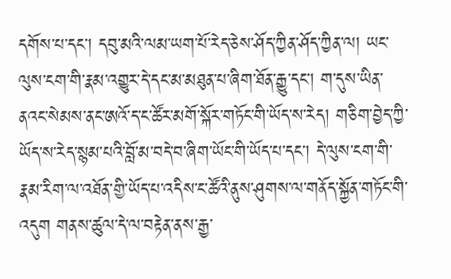དགོས་པ་དང་། དབུ་མའི་ལམ་ཡག་པོ་རེད་ཅེས་ཤོད་ཀྱིན་ཤོད་ཀྱིན་ལ། ཡང་ལུས་ངག་གི་རྣམ་འགྱུར་དེ་དང་མ་མཐུན་པ་ཞིག་ཐོན་རྒྱུ་དང་། ག་དུས་ཡིན་ནའང་སེམས་ནང་ཨའོ་ད་ང་ཚོར་མགོ་སྐོར་གཏོང་གི་ཡོད་ས་རེད། གཅིག་བྱེད་ཀྱི་ཡོད་ས་རེད་སྙམ་པའི་བློ་མ་བདེ་བ་ཞིག་ཡོང་གི་ཡོད་པ་དང་། དེ་ལུས་ངག་གི་རྣམ་རིག་ལ་འཐོན་གྱི་ཡོད་པ་འདིས་ང་ཚོའི་ནུས་ཤུགས་ལ་གནོད་སྐྱོན་གཏོང་གི་འདུག གནས་ཚུལ་དེ་ལ་བརྟེན་ནས་རྒྱ་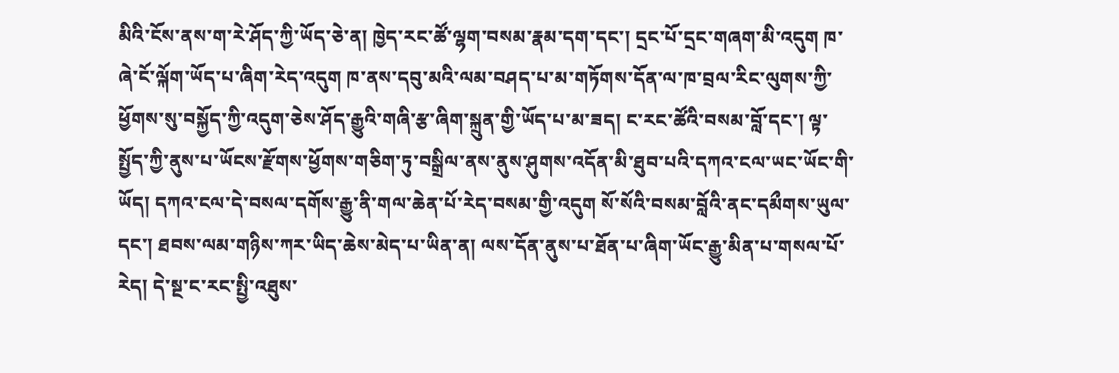མིའི་ངོས་ནས་ག་རེ་ཤོད་ཀྱི་ཡོད་ཅེ་ན། ཁྱེད་རང་ཚོ་ལྷག་བསམ་རྣམ་དག་དང་། དྲང་པོ་དྲང་གཞག་མི་འདུག ཁ་ཞེ་ངོ་ལྐོག་ཡོད་པ་ཞིག་རེད་འདུག ཁ་ནས་དབུ་མའི་ལམ་བཤད་པ་མ་གཏོགས་དོན་ལ་ཁ་བྲལ་རིང་ལུགས་ཀྱི་ཕྱོགས་སུ་བསྐྱོད་ཀྱི་འདུག་ཅེས་ཤོད་རྒྱུའི་གཞི་རྩ་ཞིག་སྐྲུན་གྱི་ཡོད་པ་མ་ཟད། ང་རང་ཚོའི་བསམ་བློ་དང་། ལྟ་སྤྱོད་ཀྱི་ནུས་པ་ཡོངས་རྫོགས་ཕྱོགས་གཅིག་ཏུ་བསྒྲིལ་ནས་ནུས་ཤུགས་འདོན་མི་ཐུབ་པའི་དཀའ་ངལ་ཡང་ཡོང་གི་ཡོད། དཀའ་ངལ་དེ་བསལ་དགོས་རྒྱུ་ནི་གལ་ཆེན་པོ་རེད་བསམ་གྱི་འདུག སོ་སོའི་བསམ་བློའི་ནང་དམྀགས་ཡུལ་དང་། ཐབས་ལམ་གཉིས་ཀར་ཡིད་ཆེས་མེད་པ་ཡིན་ན། ལས་དོན་ནུས་པ་ཐོན་པ་ཞིག་ཡོང་རྒྱུ་མིན་པ་གསལ་པོ་རེད། དེ་སྔ་ང་རང་སྤྱི་འཐུས་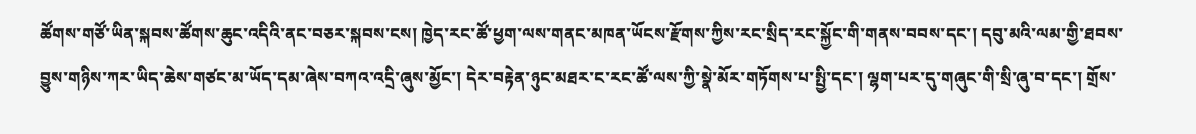ཚོགས་གཙོ་ཡིན་སྐབས་ཚོགས་ཆུང་འདིའི་ནང་བཅར་སྐབས་ངས། ཁྱེད་རང་ཚོ་ཕྱག་ལས་གནང་མཁན་ཡོངས་རྫོགས་ཀྱིས་རང་སྲིད་རང་སྐྱོང་གི་གནས་བབས་དང་། དབུ་མའི་ལམ་གྱི་ཐབས་བྱུས་གཉིས་ཀར་ཡིད་ཆེས་གཙང་མ་ཡོད་དམ་ཞེས་བཀའ་འདྲི་ཞུས་མྱོང་། དེར་བརྟེན་ཉུང་མཐར་ང་རང་ཚོ་ལས་ཀྱི་སྣེ་མོར་གཏོགས་པ་སྤྱི་དང་། ལྷག་པར་དུ་གཞུང་གི་སྲི་ཞུ་བ་དང་། གྲོས་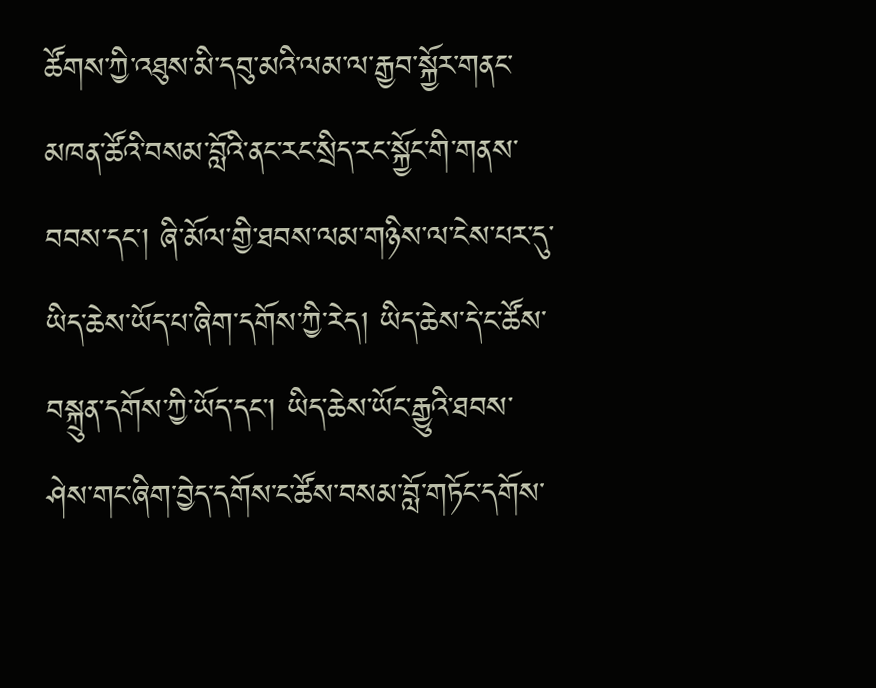ཚོགས་ཀྱི་འཐུས་མི་དབུ་མའི་ལམ་ལ་རྒྱབ་སྐྱོར་གནང་མཁན་ཚོའི་བསམ་བློའི་ནང་རང་སྲིད་རང་སྐྱོང་གི་གནས་བབས་དང་། ཞི་མོལ་གྱི་ཐབས་ལམ་གཉིས་ལ་ངེས་པར་དུ་ཡིད་ཆེས་ཡོད་པ་ཞིག་དགོས་ཀྱི་རེད། ཡིད་ཆེས་དེ་ང་ཚོས་བསྐྲུན་དགོས་ཀྱི་ཡོད་དང་། ཡིད་ཆེས་ཡོང་རྒྱུའི་ཐབས་ཤེས་གང་ཞིག་བྱེད་དགོས་ང་ཚོས་བསམ་བློ་གཏོང་དགོས་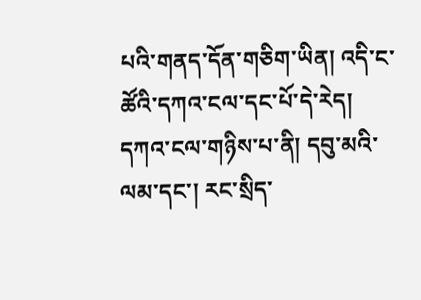པའི་གནད་དོན་གཅིག་ཡིན། འདི་ང་ཚོའི་དཀའ་ངལ་དང་པོ་དེ་རེད།
དཀའ་ངལ་གཉིས་པ་ནི། དབུ་མའི་ལམ་དང་། རང་སྲིད་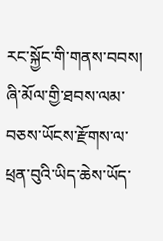རང་སྐྱོང་གི་གནས་བབས། ཞི་མོལ་གྱི་ཐབས་ལམ་བཅས་ཡོངས་རྫོགས་ལ་ཕྲན་བུའི་ཡིད་ཆེས་ཡོད་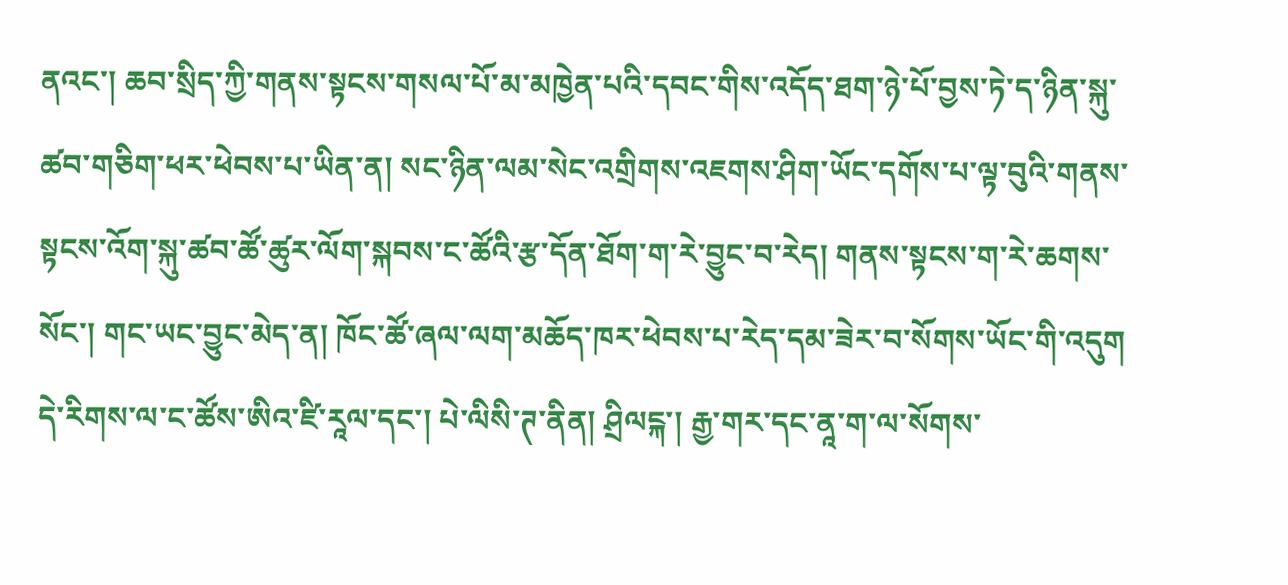ནའང་། ཆབ་སྲིད་ཀྱི་གནས་སྟངས་གསལ་པོ་མ་མཁྱེན་པའི་དབང་གིས་འདོད་ཐག་ཉེ་པོ་བྱས་ཏེ་ད་ཉིན་སྐུ་ཚབ་གཅིག་ཕར་ཕེབས་པ་ཡིན་ན། སང་ཉིན་ལམ་སེང་འགྲིགས་འཇགས་ཤིག་ཡོང་དགོས་པ་ལྟ་བུའི་གནས་སྟངས་འོག་སྐུ་ཚབ་ཚོ་ཚུར་ལོག་སྐབས་ང་ཚོའི་རྩ་དོན་ཐོག་ག་རེ་བྱུང་བ་རེད། གནས་སྟངས་ག་རེ་ཆགས་སོང་། གང་ཡང་བྱུང་མེད་ན། ཁོང་ཚོ་ཞལ་ལག་མཆོད་ཁར་ཕེབས་པ་རེད་དམ་ཟེར་བ་སོགས་ཡོང་གི་འདུག དེ་རིགས་ལ་ང་ཚོས་ཨིའ་ཛི་རཱལ་དང་། པེ་ལིསི་ཊ་ནིན། ཤྲིལངྐ་། རྒྱ་གར་དང་ནཱ་ག་ལ་སོགས་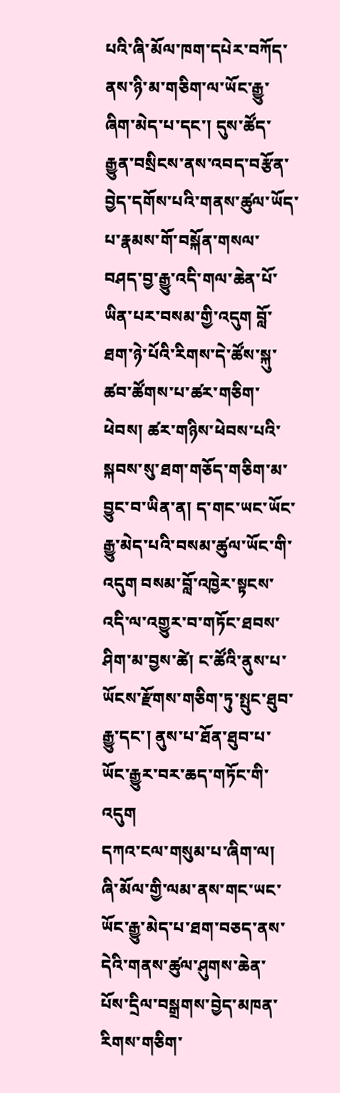པའི་ཞི་མོལ་ཁག་དཔེར་བཀོད་ནས་ཉི་མ་གཅིག་ལ་ཡོང་རྒྱུ་ཞིག་མེད་པ་དང་། དུས་ཚོད་རྒྱུན་བསྲིངས་ནས་འབད་བརྩོན་བྱེད་དགོས་པའི་གནས་ཚུལ་ཡོད་པ་རྣམས་གོ་བསྐོན་གསལ་བཤད་བྱ་རྒྱུ་འདི་གལ་ཆེན་པོ་ཡིན་པར་བསམ་གྱི་འདུག བློ་ཐག་ཉེ་པོའི་རིགས་དེ་ཚོས་སྐུ་ཚབ་ཚོགས་པ་ཚར་གཅིག་ཕེབས། ཚར་གཉིས་ཕེབས་པའི་སྐབས་སུ་ཐག་གཅོད་གཅིག་མ་བྱུང་བ་ཡིན་ན། ད་གང་ཡང་ཡོང་རྒྱུ་མེད་པའི་བསམ་ཚུལ་ཡོང་གི་འདུག བསམ་བློ་འཁྱེར་སྟངས་འདི་ལ་འགྱུར་བ་གཏོང་ཐབས་ཤིག་མ་བྱས་ཚེ། ང་ཚོའི་ནུས་པ་ཡོངས་རྫོགས་གཅིག་ཏུ་སྤུང་ཐུབ་རྒྱུ་དང་། ནུས་པ་ཐོན་ཐུབ་པ་ཡོང་རྒྱུར་བར་ཆད་གཏོང་གི་འདུག
དཀའ་ངལ་གསུམ་པ་ཞིག་ལ། ཞི་མོལ་གྱི་ལམ་ནས་གང་ཡང་ཡོང་རྒྱུ་མེད་པ་ཐག་བཅད་ནས་དེའི་གནས་ཚུལ་ཤུགས་ཆེན་པོས་དྲིལ་བསྒྲགས་བྱེད་མཁན་རིགས་གཅིག་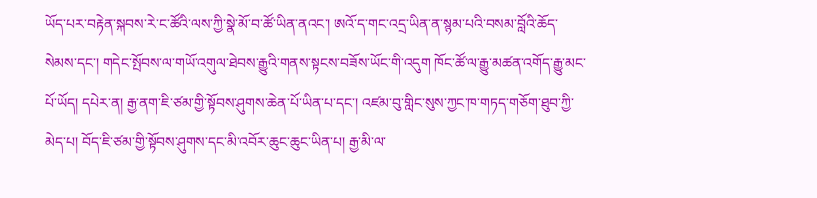ཡོད་པར་བརྟེན་སྐབས་རེ་ང་ཚོའི་ལས་ཀྱི་སྣེ་མོ་བ་ཚོ་ཡིན་ནའང་། ཨའོ་ད་གང་འདྲ་ཡིན་ན་སྙམ་པའི་བསམ་བློའི་ཆོད་སེམས་དང་། གདེང་སྤོབས་ལ་གཡོ་འགུལ་ཐེབས་རྒྱུའི་གནས་སྟངས་བཟོས་ཡོང་གི་འདུག ཁོང་ཚོ་ལ་རྒྱུ་མཚན་འགོད་རྒྱུ་མང་པོ་ཡོད། དཔེར་ན། རྒྱ་ནག་ཇི་ཙམ་གྱི་སྟོབས་ཤུགས་ཆེན་པོ་ཡིན་པ་དང་། འཛམ་བུ་གླིང་སུས་ཀྱང་ཁ་གཏད་གཅོག་ཐུབ་ཀྱི་མེད་པ། བོད་ཇི་ཙམ་གྱི་སྟོབས་ཤུགས་དང་མི་འབོར་ཆུང་ཆུང་ཡིན་པ། རྒྱ་མི་ལ་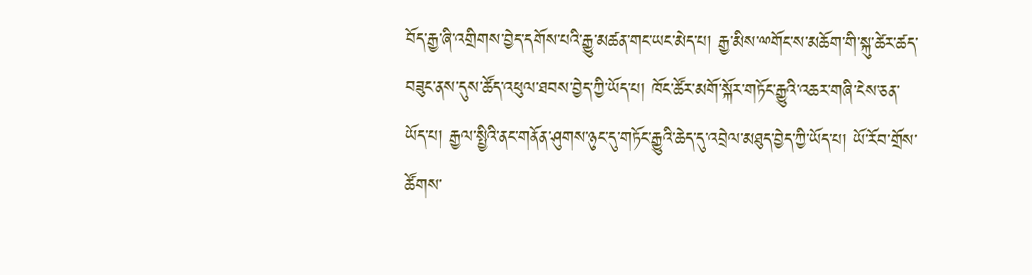བོད་རྒྱ་ཞི་འགྲིགས་བྱེད་དགོས་པའི་རྒྱུ་མཚན་གང་ཡང་མེད་པ། རྒྱ་མིས་ྋགོང་ས་མཆོག་གི་སྐུ་ཚེར་ཚད་བཟུང་ནས་དུས་ཚོད་འཕུལ་ཐབས་བྱེད་ཀྱི་ཡོད་པ། ཁོང་ཚོར་མགོ་སྐོར་གཏོང་རྒྱུའི་འཆར་གཞི་ངེས་ཅན་ཡོད་པ། རྒྱལ་སྤྱིའི་ནང་གནོན་ཤུགས་ཉུང་དུ་གཏོང་རྒྱུའི་ཆེད་དུ་འབྲེལ་མཐུད་བྱེད་ཀྱི་ཡོད་པ། ཡོ་རོབ་གྲོས་ཚོགས་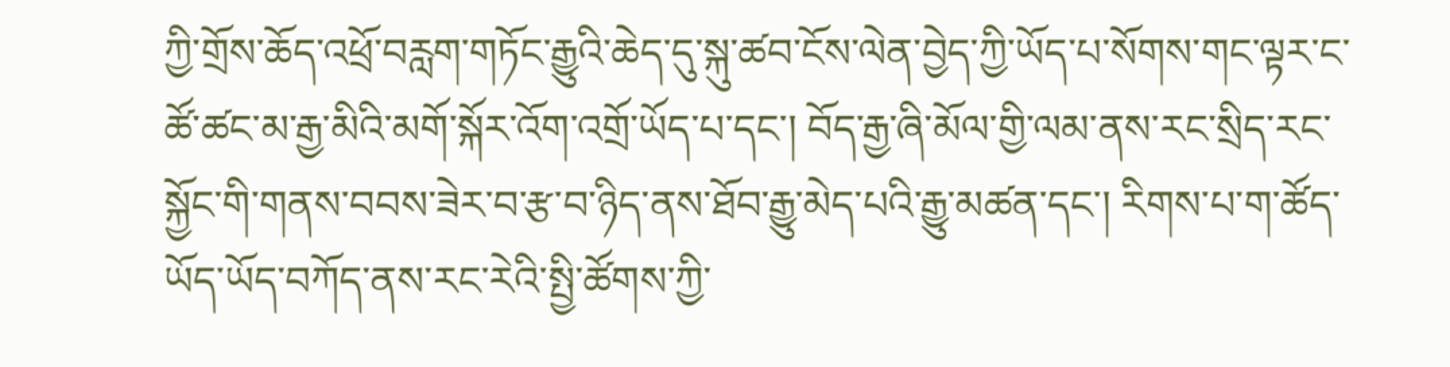ཀྱི་གྲོས་ཆོད་འཕྲོ་བརླག་གཏོང་རྒྱུའི་ཆེད་དུ་སྐུ་ཚབ་ངོས་ལེན་བྱེད་ཀྱི་ཡོད་པ་སོགས་གང་ལྟར་ང་ཚོ་ཚང་མ་རྒྱ་མིའི་མགོ་སྐོར་འོག་འགྲོ་ཡོད་པ་དང་། བོད་རྒྱ་ཞི་མོལ་གྱི་ལམ་ནས་རང་སྲིད་རང་སྐྱོང་གི་གནས་བབས་ཟེར་བ་རྩ་བ་ཉིད་ནས་ཐོབ་རྒྱུ་མེད་པའི་རྒྱུ་མཚན་དང་། རིགས་པ་ག་ཚོད་ཡོད་ཡོད་བཀོད་ནས་རང་རེའི་སྤྱི་ཚོགས་ཀྱི་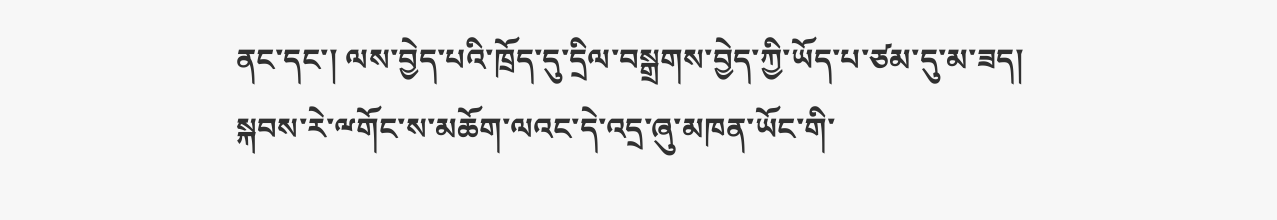ནང་དང་། ལས་བྱེད་པའི་ཁྲོད་དུ་དྲིལ་བསྒྲགས་བྱེད་ཀྱི་ཡོད་པ་ཙམ་དུ་མ་ཟད། སྐབས་རེ་ྋགོང་ས་མཆོག་ལའང་དེ་འདྲ་ཞུ་མཁན་ཡོང་གི་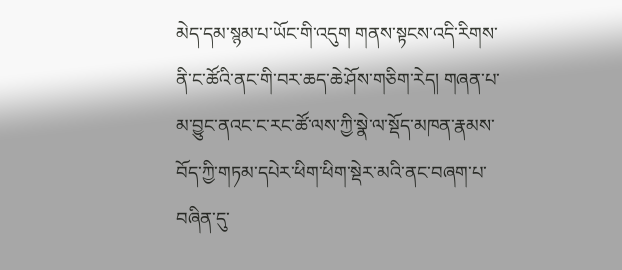མེད་དམ་སྙམ་པ་ཡོང་གི་འདུག གནས་སྟངས་འདི་རིགས་ནི་ང་ཚོའི་ནང་གི་བར་ཆད་ཆེ་ཤོས་གཅིག་རེད། གཞན་པ་མ་བྱུང་ནའང་ང་རང་ཚོ་ལས་ཀྱི་སྣེ་ལ་སྡོད་མཁན་རྣམས་བོད་ཀྱི་གཏམ་དཔེར་ཕིག་ཕིག་སྡེར་མའི་ནང་བཞག་པ་བཞིན་དུ་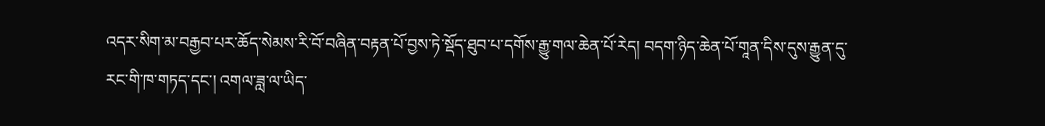འདར་སིག་མ་བརྒྱབ་པར་ཆོད་སེམས་རི་བོ་བཞིན་བརྟན་པོ་བྱས་ཏེ་སྡོད་ཐུབ་པ་དགོས་རྒྱུ་གལ་ཆེན་པོ་རེད། བདག་ཉིད་ཆེན་པོ་གཱན་དིས་དུས་རྒྱུན་དུ་རང་གི་ཁ་གཏད་དང་། འགལ་ཟླ་ལ་ཡིད་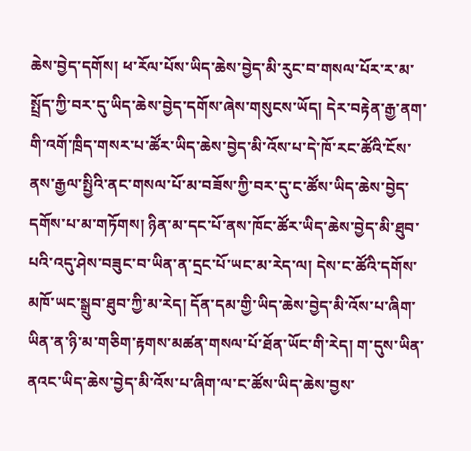ཆེས་བྱེད་དགོས། ཕ་རོལ་པོས་ཡིད་ཆེས་བྱེད་མི་རུང་བ་གསལ་པོར་ར་མ་སྤྲོད་ཀྱི་བར་དུ་ཡིད་ཆེས་བྱེད་དགོས་ཞེས་གསུངས་ཡོད། དེར་བརྟེན་རྒྱ་ནག་གི་འགོ་ཁྲིད་གསར་པ་ཚོར་ཡིད་ཆེས་བྱེད་མི་འོས་པ་དེ་ཁོ་རང་ཚོའི་ངོས་ནས་རྒྱལ་སྤྱིའི་ནང་གསལ་པོ་མ་བཟོས་ཀྱི་བར་དུ་ང་ཚོས་ཡིད་ཆེས་བྱེད་དགོས་པ་མ་གཏོགས། ཉིན་མ་དང་པོ་ནས་ཁོང་ཚོར་ཡིད་ཆེས་བྱེད་མི་ཐུབ་པའི་འདུ་ཤེས་བཟུང་བ་ཡིན་ན་དྲང་པོ་ཡང་མ་རེད་ལ། དེས་ང་ཚོའི་དགོས་མཁོ་ཡང་སྒྲུབ་ཐུབ་ཀྱི་མ་རེད། དོན་དམ་གྱི་ཡིད་ཆེས་བྱེད་མི་འོས་པ་ཞིག་ཡིན་ན་ཉི་མ་གཅིག་རྟགས་མཚན་གསལ་པོ་ཐོན་ཡོང་གི་རེད། ག་དུས་ཡིན་ནའང་ཡིད་ཆེས་བྱེད་མི་འོས་པ་ཞིག་ལ་ང་ཚོས་ཡིད་ཆེས་བྱས་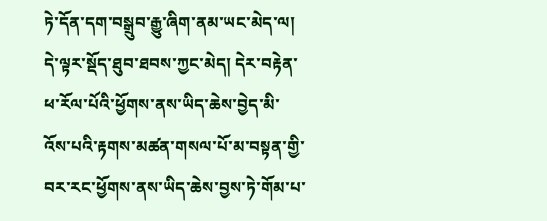ཏེ་དོན་དག་བསྒྲུབ་རྒྱུ་ཞིག་ནམ་ཡང་མེད་ལ། དེ་ལྟར་སྡོད་ཐུབ་ཐབས་ཀྱང་མེད། དེར་བརྟེན་ཕ་རོལ་པོའི་ཕྱོགས་ནས་ཡིད་ཆེས་བྱེད་མི་འོས་པའི་རྟགས་མཚན་གསལ་པོ་མ་བསྟན་གྱི་བར་རང་ཕྱོགས་ནས་ཡིད་ཆེས་བྱས་ཏེ་གོམ་པ་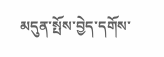མདུན་སྤོས་བྱེད་དགོས་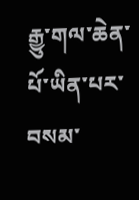རྒྱུ་གལ་ཆེན་པོ་ཡིན་པར་བསམ་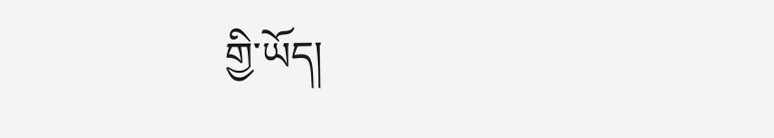གྱི་ཡོད།